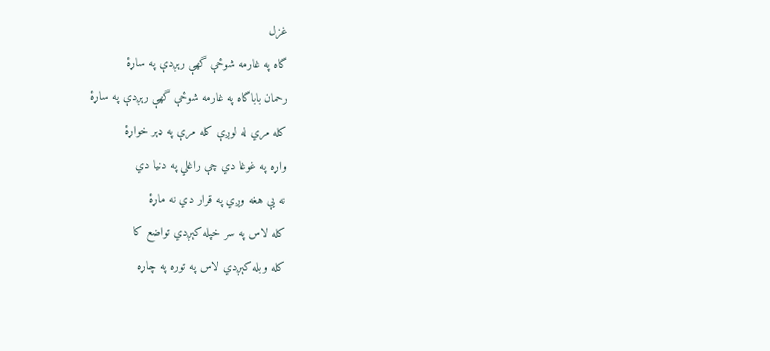غزل
گاه په غارمه شوځې گهې رېږدې په ساړۀ
رحمان باباگاه په غارمه شوځې گهې رېږدې په ساړۀ
کله مري له لوږې کله مرې په ډېر خواړۀ
واړه په غوغا دي چې راغلي په دنيا دي
نه يې هغه وږي په قرار دي نه ماړۀ
کله لاس په سر خپله کېږدي تواضع کا
کله وبله کېږدي لاس په توره په چاړه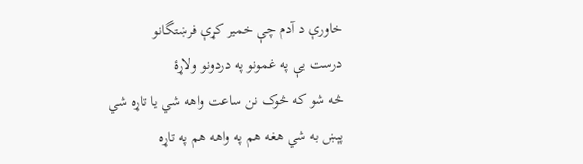خاورې د آدم چې خمير کړې فرښتگانو
درست يې په غمونو په دردونو ولاړۀ
څه شو که څوک نن ساعت واهه شي يا تاړه شي
پېښ به شي هغه هم په واهه هم په تاړه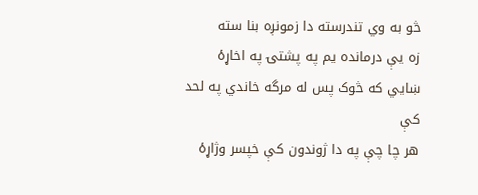څو به وي تندرسته دا زمونږه بنا سته
زه يې درمانده يم په پشتۍ په اخاړۀ
ښايي که څوک پس له مرگه خاندي په لحد کې
هر چا چې په دا ژوندون کې خپسر وژاړۀ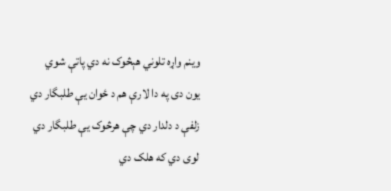وينم واړه تلوني هېڅوک نه دي پاتې شوي
يون دی په دا لارې هم د ځوان يې طلبگار دي
زلفې د دلدار دي چې هرڅوک يې طلبگار دي
لوی دي که هلک دي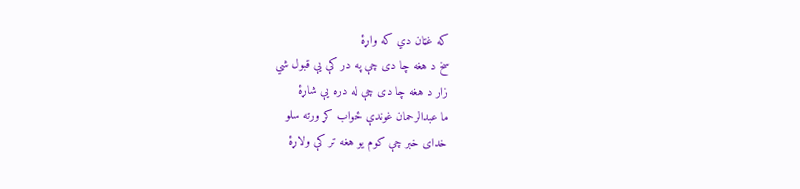که غټان دي که واړۀ
سخ د هغه چا دی چې په در کې يې قبول شي
زار د هغه چا دی چې له دره يې شاړۀ
ما عبدالرحمان غوندې ځواب کړ ورته سلو
خدای خبر چې کوم يو هغه تر کې ولاړۀ